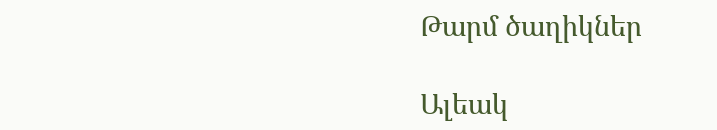Թարմ ծաղիկներ

Ալեակ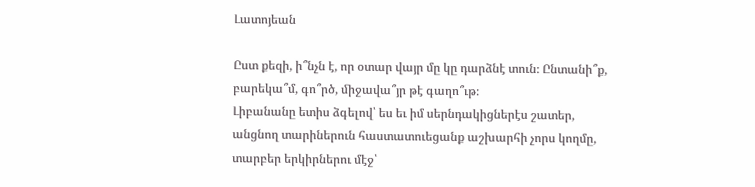Լատոյեան

Ըստ քեզի, ի՞նչն է, որ օտար վայր մը կը դարձնէ տուն։ Ընտանի՞ք, բարեկա՞մ, գո՞րծ, ﬕջավա՞յր թէ գաղո՞ւթ։
Լիբանանը ետիս ձգելով՝ ես եւ իմ սերնդակիցներէս շատեր, անցնող տարիներուն հաստատուեցանք աշխարհի չորս կողմը, տարբեր երկիրներու մէջ՝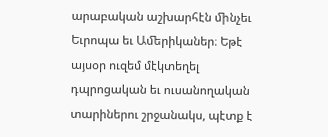արաբական աշխարհէն ﬕնչեւ Եւրոպա եւ Աﬔրիկաներ։ Եթէ այսօր ուզեմ մէկտեղել դպրոցական եւ ուսանողական տարիներու շրջանակս, պէտք է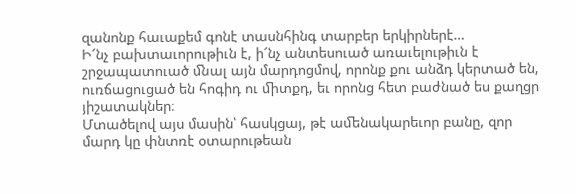զանոնք հաւաքեմ գոնէ տասնհինգ տարբեր երկիրներէ…
Ի՜նչ բախտաւորութիւն է, ի՜նչ անտեսուած առաւելութիւն է շրջապատուած ﬓալ այն մարդոցմով, որոնք քու անձդ կերտած են, ուռճացուցած են հոգիդ ու ﬕտքդ, եւ որոնց հետ բաժնած ես քաղցր յիշատակներ։
Մտածելով այս մասին՝ հասկցայ, թէ աﬔնակարեւոր բանը, զոր մարդ կը փնտռէ օտարութեան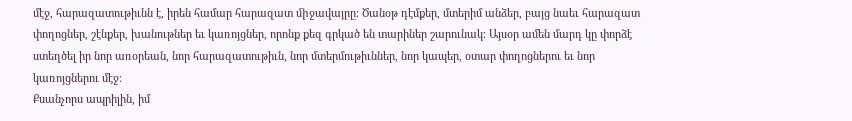մէջ, հարազատութիւնն է, իրեն համար հարազատ ﬕջավայրը։ Ծանօթ դէմքեր, մտերիմ անձեր, բայց նաեւ հարազատ փողոցներ, շէնքեր, խանութներ եւ կառոյցներ, որոնք քեզ գրկած են տարիներ շարունակ։ Այսօր ամեն մարդ կը փորձէ ստեղծել իր նոր առօրեան, նոր հարազատութիւն, նոր մտերմութիւններ, նոր կապեր, օտար փողոցներու եւ նոր կառոյցներու մէջ։
Քսանչորս ապրիլին, իմ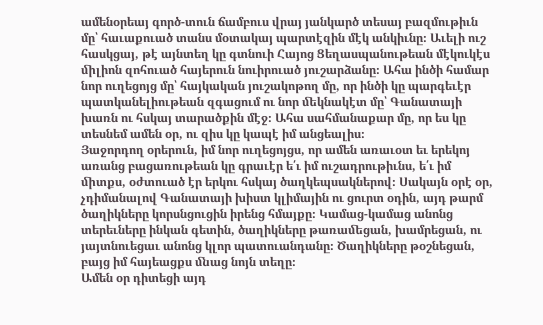ամենօրեայ գործ-տուն ճամբուս վրայ յանկարծ տեսայ բազմութիւն մը՝ հաւաքուած տանս մօտակայ պարտէզին մէկ անկիւնը։ Աւելի ուշ հասկցայ, թէ այնտեղ կը գտնուի Հայոց Ցեղասպանութեան մէկուկէս ﬕլիոն զոհուած հայերուն նուիրուած յուշարձանը։ Ահա ինծի համար նոր ուղեցոյց մը՝ հայկական յուշակոթող մը, որ ինծի կը պարգեւէր պատկանելիութեան զգացում ու նոր ﬔկնակէտ մը՝ Գանատայի խառն ու հսկայ տարածքին մէջ։ Ահա սահմանաքար մը, որ ես կը տեսնեմ ամեն օր, ու զիս կը կապէ իմ անցեալիս։
Յաջորդող օրերուն, իմ նոր ուղեցոյցս, որ ամեն առաւօտ եւ երեկոյ առանց բացառութեան կը գրաւէր ե՛ւ իմ ուշադրութիւնս, ե՛ւ իմ ﬕտքս, օժտուած էր երկու հսկայ ծաղկեպսակներով։ Սակայն օրէ օր, չդիմանալով Գանատայի խիստ կլիմային ու ցուրտ օդին, այդ թարմ ծաղիկները կորսնցուցին իրենց հմայքը։ Կամաց-կամաց անոնց տերեւները ինկան գետին, ծաղիկները թառաﬔցան, խամրեցան, ու յայտնուեցաւ անոնց կլոր պատուանդանը։ Ծաղիկները թօշնեցան, բայց իմ հայեացքս ﬓաց նոյն տեղը։
Ամեն օր դիտեցի այդ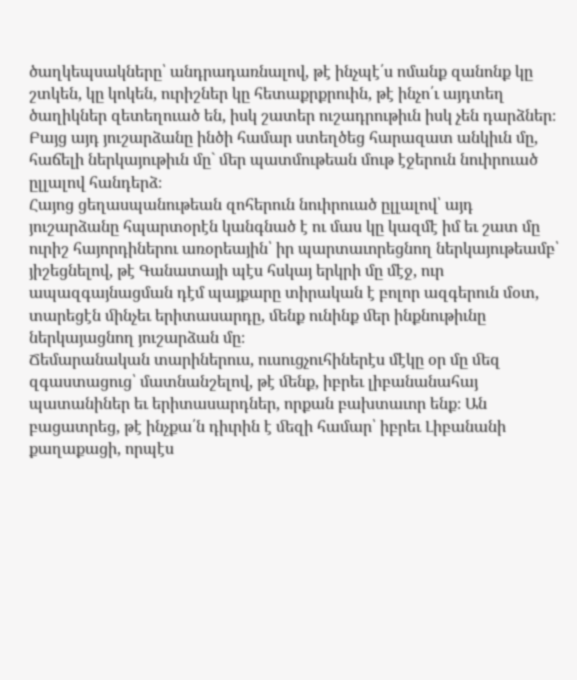ծաղկեպսակները՝ անդրադառնալով, թէ ինչպէ՛ս ոմանք զանոնք կը շտկեն, կը կոկեն, ուրիշներ կը հետաքրքրուին, թէ ինչո՛ւ այդտեղ ծաղիկներ զետեղուած են, իսկ շատեր ուշադրութիւն իսկ չեն դարձներ։
Բայց այդ յուշարձանը ինծի համար ստեղծեց հարազատ անկիւն մը, հաճելի ներկայութիւն մը` ﬔր պատմութեան մութ էջերուն նուիրուած ըլլալով հանդերձ։
Հայոց ցեղասպանութեան զոհերուն նուիրուած ըլլալով՝ այդ յուշարձանը հպարտօրէն կանգնած է ու մաս կը կազմէ իմ եւ շատ մը ուրիշ հայորդիներու առօրեային՝ իր պարտաւորեցնող ներկայութեամբ՝ յիշեցնելով, թէ Գանատայի պէս հսկայ երկրի մը մէջ, ուր ապազգայնացման դէմ պայքարը տիրական է բոլոր ազգերուն մօտ, տարեցէն ﬕնչեւ երիտասարդը, ﬔնք ունինք ﬔր ինքնութիւնը ներկայացնող յուշարձան մը։
Ճեմարանական տարիներուս, ուսուցչուհիներէս մէկը օր մը ﬔզ զգաստացուց՝ մատնանշելով, թէ ﬔնք, իբրեւ լիբանանահայ պատանիներ եւ երիտասարդներ, որքան բախտաւոր ենք։ Ան բացատրեց, թէ ինչքա՛ն դիւրին է ﬔզի համար՝ իբրեւ Լիբանանի քաղաքացի, որպէս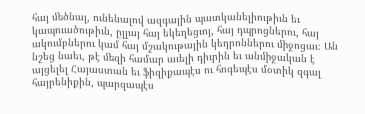հայ ﬔծնալ, ունենալով ազգային պատկանելիութիւն եւ կապուածութիւն, ըլլայ հայ եկեղեցւոյ, հայ դպրոցներու, հայ ակումբներու կամ հայ մշակութային կեդրոններու ﬕջոցաւ։ Ան նշեց նաեւ, թէ ﬔզի համար աւելի դիւրին եւ անﬕջական է այցելել Հայաստան եւ ֆիզիքապէս ու հոգեպէս մօտիկ զգալ հայրենիքին, պարզապէս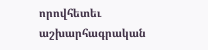որովհետեւ աշխարհագրական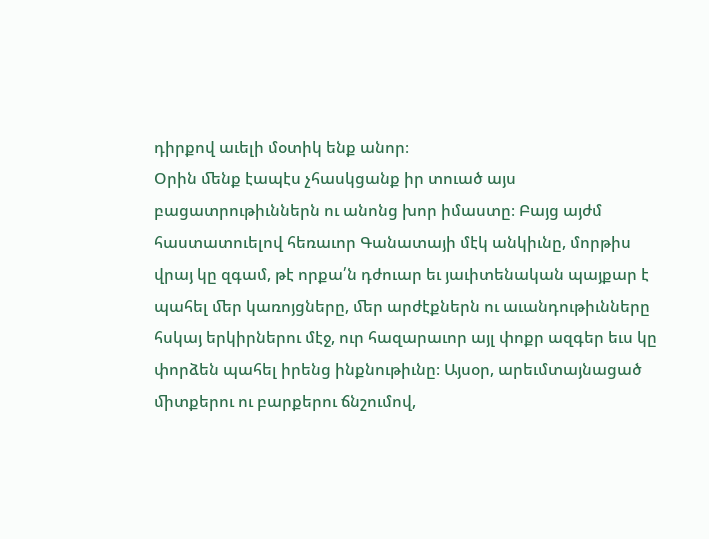դիրքով աւելի մօտիկ ենք անոր։
Օրին ﬔնք էապէս չհասկցանք իր տուած այս բացատրութիւններն ու անոնց խոր իմաստը։ Բայց այժմ հաստատուելով հեռաւոր Գանատայի մէկ անկիւնը, մորթիս վրայ կը զգամ, թէ որքա՛ն դժուար եւ յաւիտենական պայքար է պահել ﬔր կառոյցները, ﬔր արժէքներն ու աւանդութիւնները հսկայ երկիրներու մէջ, ուր հազարաւոր այլ փոքր ազգեր եւս կը փորձեն պահել իրենց ինքնութիւնը։ Այսօր, արեւմտայնացած ﬕտքերու ու բարքերու ճնշումով,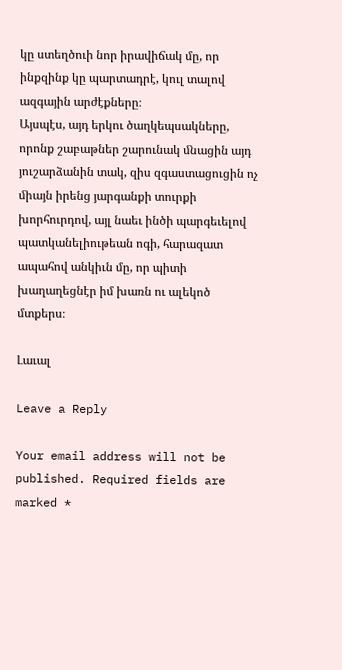կը ստեղծուի նոր իրավիճակ մը, որ ինքզինք կը պարտադրէ, կուլ տալով ազգային արժէքները։
Այսպէս, այդ երկու ծաղկեպսակները, որոնք շաբաթներ շարունակ ﬓացին այդ յուշարձանին տակ, զիս զգաստացուցին ոչ ﬕայն իրենց յարգանքի տուրքի խորհուրդով, այլ նաեւ ինծի պարգեւելով պատկանելիութեան ոգի, հարազատ ապահով անկիւն մը, որ պիտի խաղաղեցնէր իմ խառն ու ալեկոծ մտքերս։

Լաւալ

Leave a Reply

Your email address will not be published. Required fields are marked *